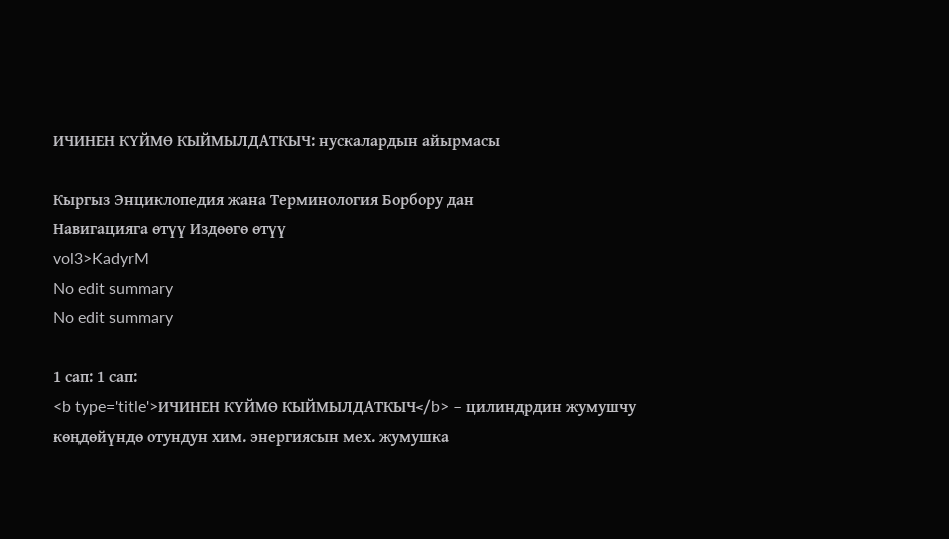ИЧИНЕН КҮЙМӨ КЫЙМЫЛДАТКЫЧ: нускалардын айырмасы

Кыргыз Энциклопедия жана Терминология Борбору дан
Навигацияга өтүү Издөөгө өтүү
vol3>KadyrM
No edit summary
No edit summary

1 сап: 1 сап:
<b type='title'>ИЧИНЕН КҮЙМӨ КЫЙМЫЛДАТКЫЧ</b> – цилиндрдин жумушчу көңдөйүндө отундун хим. энергиясын мех. жумушка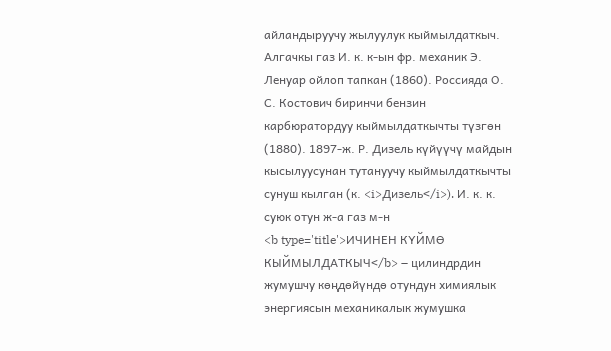айландыруучу жылуулук кыймылдаткыч. Алгачкы газ И. к. к-ын фр. механик Э. Ленуар ойлоп тапкан (1860). Россияда О. С. Костович биринчи бензин карбюратордуу кыймылдаткычты түзгөн (1880). 1897-ж. Р. Дизель күйүүчү майдын кысылуусунан тутануучу кыймылдаткычты сунуш кылган (к. <i>Дизель</i>). И. к. к. суюк отун ж-а газ м-н
<b type='title'>ИЧИНЕН КҮЙМӨ КЫЙМЫЛДАТКЫЧ</b> – цилиндрдин жумушчу көңдөйүндө отундун химиялык энергиясын механикалык жумушка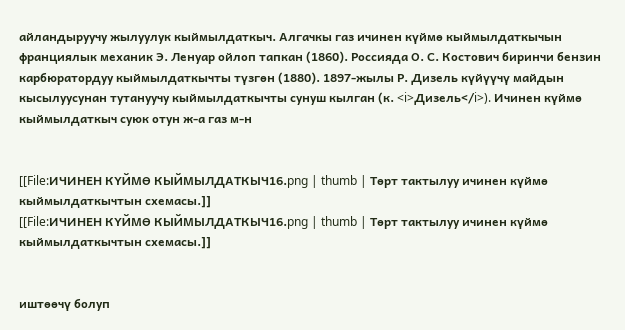айландыруучу жылуулук кыймылдаткыч. Алгачкы газ ичинен күймө кыймылдаткычын франциялык механик Э. Ленуар ойлоп тапкан (1860). Россияда О. С. Костович биринчи бензин карбюратордуу кыймылдаткычты түзгөн (1880). 1897-жылы Р. Дизель күйүүчү майдын кысылуусунан тутануучу кыймылдаткычты сунуш кылган (к. <i>Дизель</i>). Ичинен күймө кыймылдаткыч суюк отун ж-а газ м-н


[[File:ИЧИНЕН КҮЙМӨ КЫЙМЫЛДАТКЫЧ16.png | thumb | Төрт тактылуу ичинен күймө кыймылдаткычтын схемасы.]]
[[File:ИЧИНЕН КҮЙМӨ КЫЙМЫЛДАТКЫЧ16.png | thumb | Төрт тактылуу ичинен күймө кыймылдаткычтын схемасы.]]


иштөөчү болуп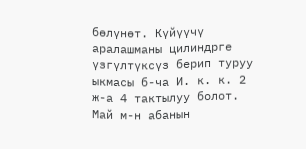бөлүнөт. Күйүүчү аралашманы цилиндрге үзгүлтүксүз берип туруу ыкмасы б-ча И. к. к. 2 ж-а 4 тактылуу болот. Май м-н абанын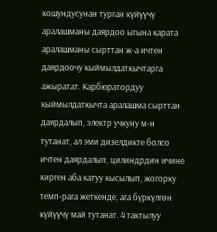кошундусунан турган күйүүчү аралашманы даярдоо ыгына карата аралашманы сырттан ж-а ичтен даярдоочу кыймылдаткычтарга ажыратат. Карбюратордуу кыймылдаткычта аралашма сырттан даярдалып, электр учкуну м-н тутанат, ал эми дизелдикте болсо ичтен даярдалып, цилиндрдин ичине кирген аба катуу кысылып, жогорку темп-рага жеткенде, ага бүркүлгөн күйүүчү май тутанат. 4 тактылуу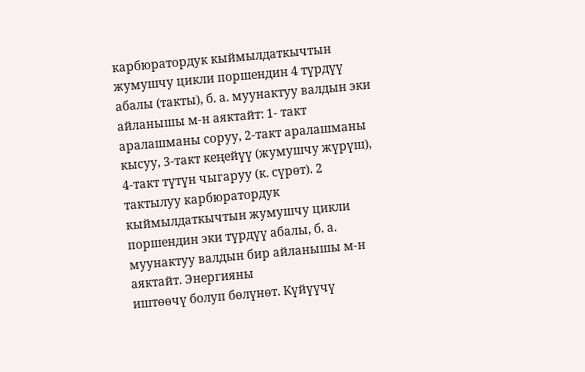карбюратордук кыймылдаткычтын жумушчу цикли поршендин 4 түрдүү абалы (такты), б. а. муунактуу валдын эки айланышы м-н аяктайт: 1- такт аралашманы соруу, 2-такт аралашманы кысуу, 3-такт кеңейүү (жумушчу жүрүш), 4-такт түтүн чыгаруу (к. сүрөт). 2 тактылуу карбюратордук кыймылдаткычтын жумушчу цикли поршендин эки түрдүү абалы, б. а. муунактуу валдын бир айланышы м-н аяктайт. Энергияны
иштөөчү болуп бөлүнөт. Күйүүчү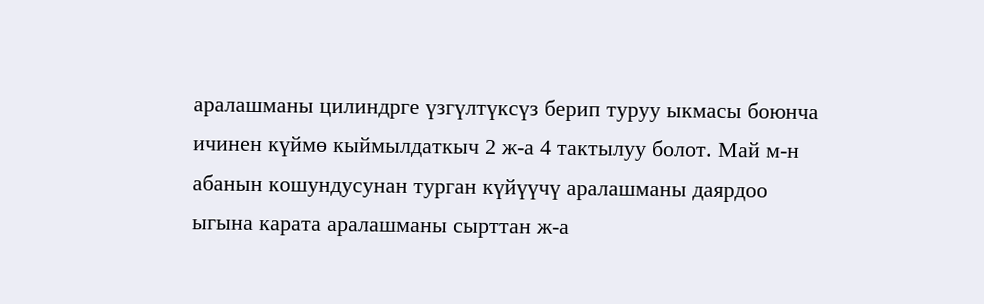аралашманы цилиндрге үзгүлтүксүз берип туруу ыкмасы боюнча ичинен күймө кыймылдаткыч 2 ж-а 4 тактылуу болот. Май м-н абанын кошундусунан турган күйүүчү аралашманы даярдоо ыгына карата аралашманы сырттан ж-а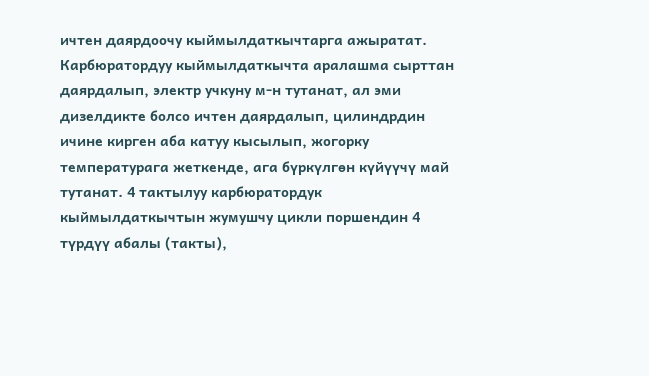ичтен даярдоочу кыймылдаткычтарга ажыратат. Карбюратордуу кыймылдаткычта аралашма сырттан даярдалып, электр учкуну м-н тутанат, ал эми дизелдикте болсо ичтен даярдалып, цилиндрдин ичине кирген аба катуу кысылып, жогорку температурага жеткенде, ага бүркүлгөн күйүүчү май тутанат. 4 тактылуу карбюратордук кыймылдаткычтын жумушчу цикли поршендин 4 түрдүү абалы (такты),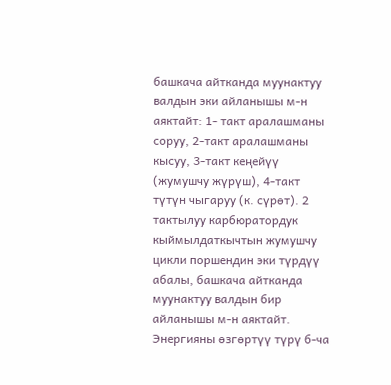башкача айтканда муунактуу валдын эки айланышы м-н аяктайт: 1- такт аралашманы соруу, 2-такт аралашманы кысуу, 3-такт кеңейүү (жумушчу жүрүш), 4-такт түтүн чыгаруу (к. сүрөт). 2 тактылуу карбюратордук кыймылдаткычтын жумушчу цикли поршендин эки түрдүү абалы, башкача айтканда муунактуу валдын бир айланышы м-н аяктайт. Энергияны өзгөртүү түрү б-ча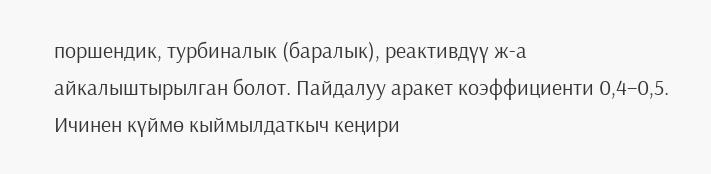поршендик, турбиналык (баралык), реактивдүү ж-а айкалыштырылган болот. Пайдалуу аракет коэффициенти 0,4–0,5. Ичинен күймө кыймылдаткыч кеңири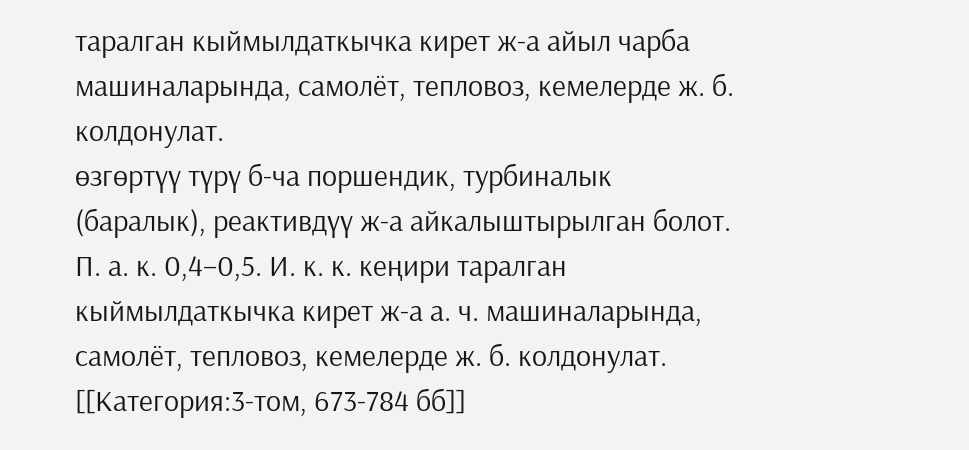таралган кыймылдаткычка кирет ж-а айыл чарба машиналарында, самолёт, тепловоз, кемелерде ж. б. колдонулат.
өзгөртүү түрү б-ча поршендик, турбиналык (баралык), реактивдүү ж-а айкалыштырылган болот. П. а. к. 0,4–0,5. И. к. к. кеңири таралган кыймылдаткычка кирет ж-а а. ч. машиналарында, самолёт, тепловоз, кемелерде ж. б. колдонулат.
[[Категория:3-том, 673-784 бб]]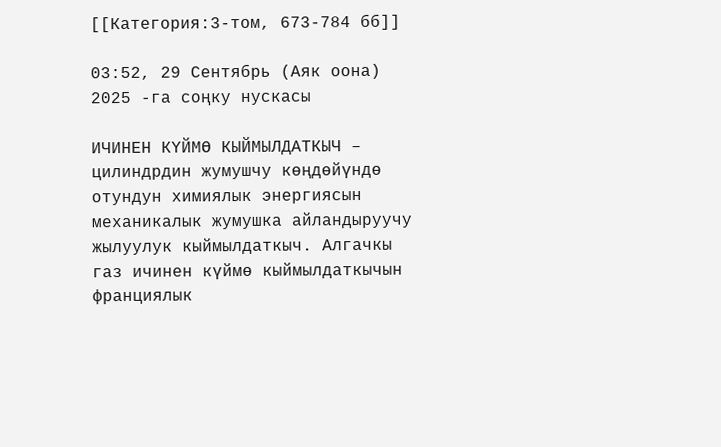[[Категория:3-том, 673-784 бб]]

03:52, 29 Сентябрь (Аяк оона) 2025 -га соңку нускасы

ИЧИНЕН КҮЙМӨ КЫЙМЫЛДАТКЫЧ – цилиндрдин жумушчу көңдөйүндө отундун химиялык энергиясын механикалык жумушка айландыруучу жылуулук кыймылдаткыч. Алгачкы газ ичинен күймө кыймылдаткычын франциялык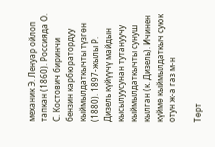механик Э. Ленуар ойлоп тапкан (1860). Россияда О. С. Костович биринчи бензин карбюратордуу кыймылдаткычты түзгөн (1880). 1897-жылы Р. Дизель күйүүчү майдын кысылуусунан тутануучу кыймылдаткычты сунуш кылган (к. Дизель). Ичинен күймө кыймылдаткыч суюк отун ж-а газ м-н

Төрт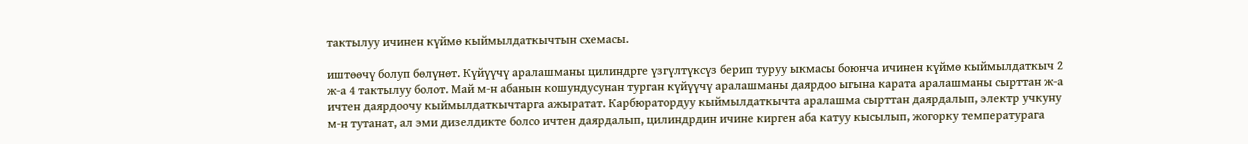тактылуу ичинен күймө кыймылдаткычтын схемасы.

иштөөчү болуп бөлүнөт. Күйүүчү аралашманы цилиндрге үзгүлтүксүз берип туруу ыкмасы боюнча ичинен күймө кыймылдаткыч 2 ж-а 4 тактылуу болот. Май м-н абанын кошундусунан турган күйүүчү аралашманы даярдоо ыгына карата аралашманы сырттан ж-а ичтен даярдоочу кыймылдаткычтарга ажыратат. Карбюратордуу кыймылдаткычта аралашма сырттан даярдалып, электр учкуну м-н тутанат, ал эми дизелдикте болсо ичтен даярдалып, цилиндрдин ичине кирген аба катуу кысылып, жогорку температурага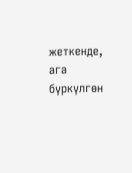жеткенде, ага бүркүлгөн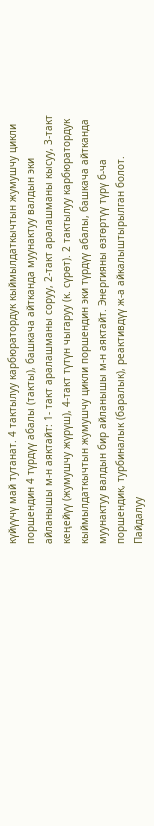күйүүчү май тутанат. 4 тактылуу карбюратордук кыймылдаткычтын жумушчу цикли поршендин 4 түрдүү абалы (такты), башкача айтканда муунактуу валдын эки айланышы м-н аяктайт: 1- такт аралашманы соруу, 2-такт аралашманы кысуу, 3-такт кеңейүү (жумушчу жүрүш), 4-такт түтүн чыгаруу (к. сүрөт). 2 тактылуу карбюратордук кыймылдаткычтын жумушчу цикли поршендин эки түрдүү абалы, башкача айтканда муунактуу валдын бир айланышы м-н аяктайт. Энергияны өзгөртүү түрү б-ча поршендик, турбиналык (баралык), реактивдүү ж-а айкалыштырылган болот. Пайдалуу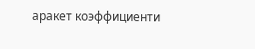аракет коэффициенти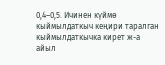0,4–0,5. Ичинен күймө кыймылдаткыч кеңири таралган кыймылдаткычка кирет ж-а айыл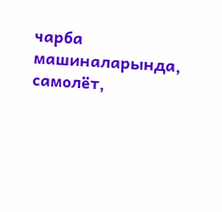чарба машиналарында, самолёт,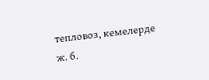тепловоз, кемелерде ж. б.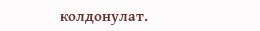колдонулат.